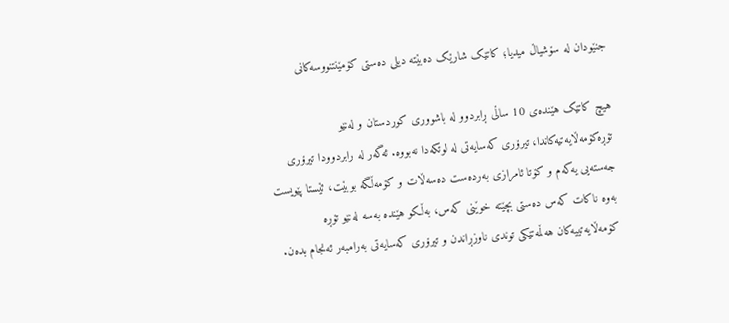جنێودان لە سۆشیاڵ میدیا؛ کاتێک شارێک دەبێتە دیلی دەستی کۆمێنتنووسەکانی

هیچ کاتێک هێندەی 10 ساڵی ڕابردوو لە باشووری کوردستان و لەنێو تۆڕەکۆمەڵایەتیەکاندا، تیرۆری کەسایەتی لە لوتکەدا نەبووە. ئەگەر لە رابردوودا تیرۆری جەستەیی یەکەم و کۆتا ئامرازی بەردەست دەسەڵات و کۆمەڵگە بوبێت، ئێستا پێویست بەوە ناکات کەس دەستی بچێتە خوێنی کەس، بەڵکو هێندە بەسە لەنێو تۆڕە کۆمەڵایەتییەکان هەڵمەتێکی توندی ناوزڕاندن و تیرۆری کەسایەتی بەرامبەر ئەنجام بدەن.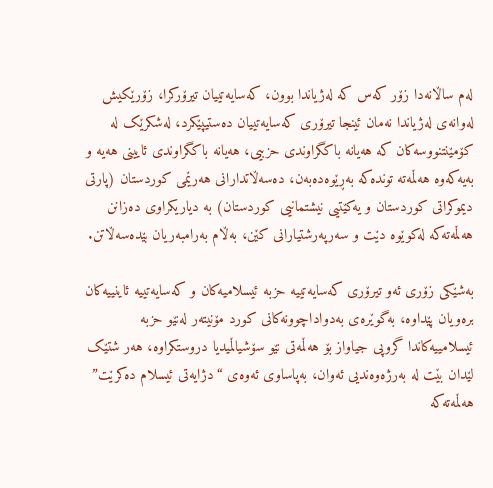لەم ساڵانەدا زۆر کەس کە لەژیاندا بوون، کەسایەتییان تیرۆرکرا، زۆرێکیش لەوانەی لەژیاندا نەمان ئینجا تیرۆری کەسایەتییان دەستیپێکرد، لەشکرێک لە کۆمێنتنووسەکان کە هەیانە باکگراوندی حزبیی، هەیانە باکگراوندی ئایینی هەیە و بەیەکەوە هەڵمەتە توندەکە بەڕێوەدەبەن، دەسەڵاتدارانی هەرێمی کوردستان (پارتی دیموکراتی کوردستان و یەکێتیی نیشتمانیی کوردستان) بە دیاریکراوی دەزانن هەڵمەتەکە لەکوێوە دێت و سەرپەرشتیارانی کێن، بەڵام بەرامبەریان بێدەسەڵاتن.

بەشێکی زۆری ئەو تیرۆری کەسایەتییە حزبە ئیسلامیەکان و کەسایەتییە ئاینییەکان برەویان پێداوە، بەگوێرەی بەدواداچوونەکانی کورد مۆنیتەر لەنێو حزبە ئیسلامییەکاندا گروپی جیاواز بۆ هەڵمەتی نێو سۆشیاڵمیدیا دروستکراوە، هەر شتێک لێدان بێت لە بەرژەوەندیی ئەوان، بەپاساوی ئەوەی “دژایەتی ئیسلام دەکرێت” هەڵمەتەکە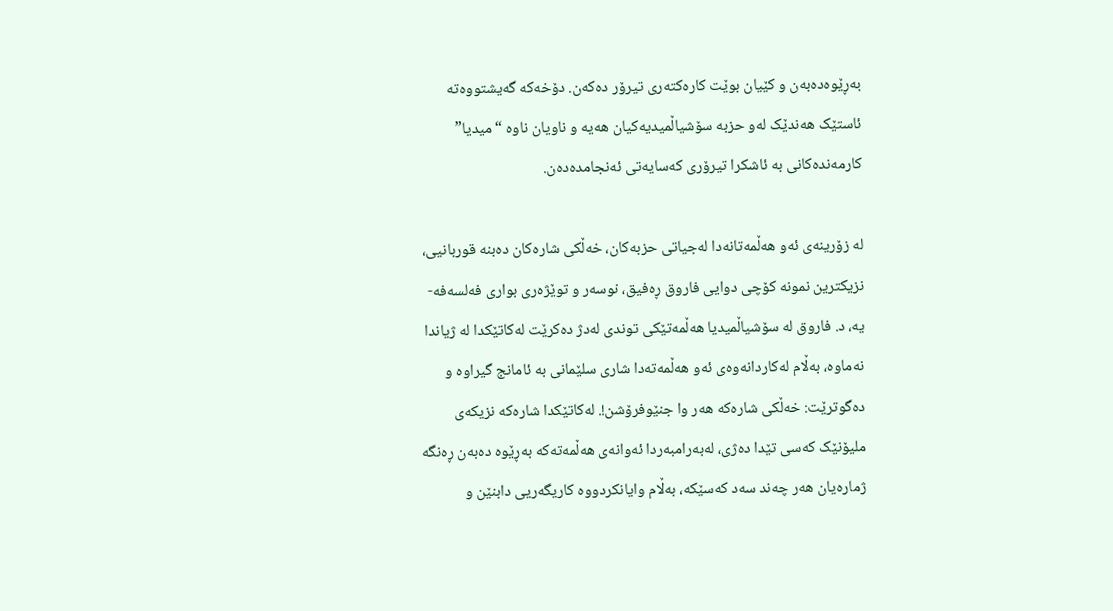بەڕێوەدەبەن و کێیان بوێت کارەکتەری تیرۆر دەکەن. دۆخەکە گەیشتووەتە ئاستێک هەندێک لەو حزبە سۆشیاڵمیدیەکیان هەیە و ناویان ناوە “میدیا” کارمەندەکانی بە ئاشکرا تیرۆری کەسایەتی ئەنجامدەدەن.

لە زۆرینەی ئەو هەڵمەتانەدا لەجیاتی حزبەکان، خەڵکی شارەکان دەبنە قوربانیی، نزیکترین نمونە کۆچی دوایی فاروق ڕەفیق، نوسەر و توێژەری بواری فەلسەفە-یە، د. فاروق لە سۆشیاڵمیدیا هەڵمەتێکی توندی لەدژ دەکرێت لەکاتێکدا لە ژیاندا نەماوە، بەڵام لەکاردانەوەی ئەو هەڵمەتەدا شاری سلێمانی بە ئامانج گیراوە و دەگوترێت: خەڵکی شارەکە هەر وا جنێوفرۆشن!. لەکاتێکدا شارەکە نزیکەی ملیۆنێک کەسی تێدا دەژی، لەبەرامبەردا ئەوانەی هەڵمەتەکە بەڕێوە دەبەن ڕەنگە ژمارەیان هەر چەند سەد کەسێکە، بەڵام وایانکردووە کاریگەریی دابنێن و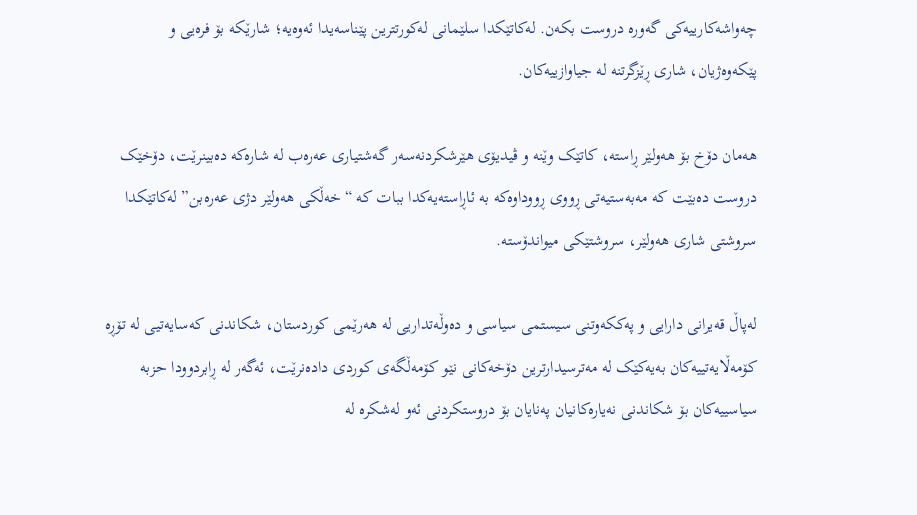چەواشەکارییەکی گەورە دروست بکەن. لەکاتێکدا سلێمانی لەکورتترین پێناسەیدا ئەوەیە؛ شارێکە بۆ فرەیی و پێکەوەژیان، شاری ڕێزگرتنە لە جیاوازییەکان.

هەمان دۆخ بۆ هەولێر ڕاستە، کاتێک وێنە و ڤیدیۆی هێرشکردنەسەر گەشتیاری عەرەب لە شارەکە دەبینرێت، دۆخێک دروست دەبێت کە مەبەستیەتی ڕووی ڕووداوەکە بە ئاڕاستەیەکدا ببات کە “خەڵکی هەولێر دژی عەرەبن” لەکاتێکدا سروشتی شاری هەولێر، سروشتێکی میواندۆستە.

لەپاڵ قەیرانی دارایی و پەککەوتنی سیستمی سیاسی و دەوڵەتداریی لە هەرێمی کوردستان، شکاندنی کەسایەتیی لە تۆڕە کۆمەڵایەتییەکان بەیەكێک لە مەترسیدارترین دۆخەکانی نێو کۆمەڵگەی کوردی دادەنرێت، ئەگەر لە ڕابردوودا حزبە سیاسییەکان بۆ شکاندنی نەیارەکانیان پەنایان بۆ دروستکردنی ئەو لەشکرە لە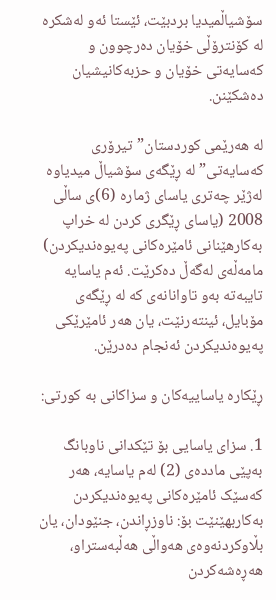سۆشیاڵمیدیا بردبێت، ئێستا ئەو لەشکرە لە کۆنترۆڵی خۆیان دەرچوون و کەسایەتی خۆیان و حزبەکانیشیان دەشکێنن.

لە هەرێمی کوردستان”تیرۆری کەسایەتی” لە ڕێگەی سۆشیاڵ میدیاوە لەژێر چەتری یاسای ژمارە (6)ی ساڵی 2008 (یاسای ڕێگری کردن لە خراپ بەکارهێنانی ئامێرەکانی پەیوەندیکردن) مامەڵەی لەگەڵ دەکرێت. ئەم یاسایە تایبەتە بەو تاوانانەی کە لە ڕێگەی مۆبایل، ئینتەرنێت، یان هەر ئامێرێکی پەیوەندیکردن ئەنجام دەدرێن.

ڕێکارە یاساییەکان و سزاکانی بە کورتی:

1. سزای یاسایی بۆ تێکدانی ناوبانگ
بەپێی ماددەی (2) لەم یاسایە، هەر کەسێک ئامێرەکانی پەیوەندیکردن بەکاربهێنێت بۆ: ناوزڕاندن، جنێودان، یان بڵاوکردنەوەی هەواڵی هەڵبەستراو، هەڕەشەکردن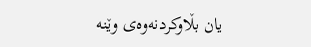یان بڵاوکردنەوەی وێنە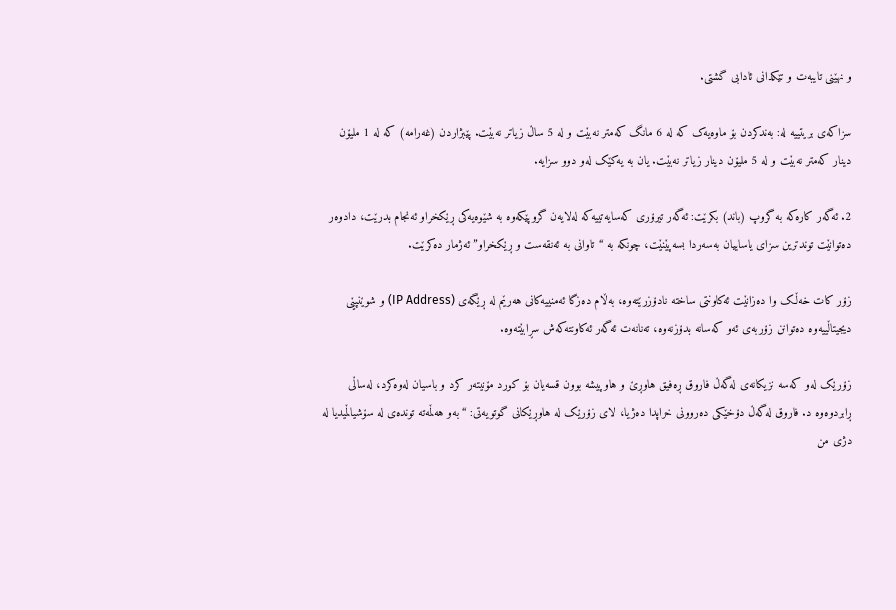و نهێنی تایبەت و تێکدانی ئادابی گشتی.

سزاکەی بریتییە لە: بەندکردن بۆ ماوەیەک کە لە 6 مانگ کەمتر نەبێت و لە 5 ساڵ زیاتر نەبێت. پێبژاردن (غەرامە) کە لە 1 ملیۆن دینار کەمتر نەبێت و لە 5 ملیۆن دینار زیاتر نەبێت. یان بە یەکێک لەو دوو سزایە.

2. ئەگەر کارەکە بە گروپ (باند) بکرێت: ئەگەر تیرۆری کەسایەتییەکە لەلایەن گروپێکەوە بە شێوەیەکی ڕێکخراو ئەنجام بدرێت، دادوەر دەتوانێت توندترین سزای یاساییان بەسەردا بسەپێنێت، چونکە بە “تاوانی بە ئەنقەست و ڕێکخراو” ئەژمار دەکرێت.

زۆر کات خەڵک وا دەزانێت ئەکاونتی ساختە نادۆزرێتەوە، بەڵام دەزگا ئەمنییەکانی هەرێم لە ڕێگەی (IP Address) و شوێنپێی دیجیتاڵییەوە دەتوانن زۆربەی ئەو کەسانە بدۆزنەوە، تەنانەت ئەگەر ئەکاونتەکەش سڕابێتەوە.

زۆرێک لەو کەسە نزیکانەی لەگەڵ فاروق ڕەفیق هاوڕێ و هاوپیشە بوون قسەیان بۆ کورد مۆنیتەر کرد و باسیان لەوەکرد، لەساڵی ڕابردوەوە د. فاروق لەگەڵ دۆخێکی دەروونی خراپدا دەژیا، لای زۆرێک لە هاوڕێکانی گوتویەتی: “بەو هەڵمەتە توندەی لە سۆشیاڵمیدیا لە دژی من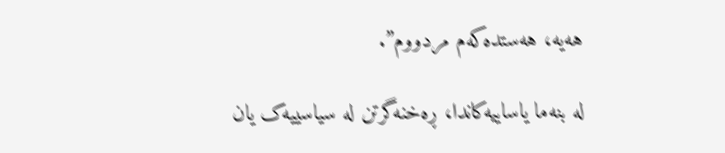هەیە، هەستدەکەم مردووم”.

لە بنەما یاساییەکاندا، ڕەخنەگرتن لە سیاسییەک یان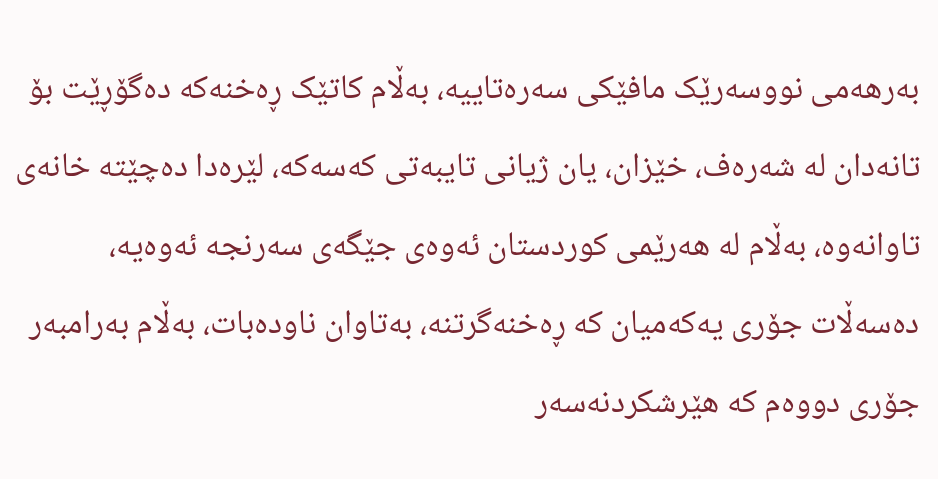بەرهەمی نووسەرێک مافێکی سەرەتاییە، بەڵام کاتێک ڕەخنەکە دەگۆڕێت بۆ تانەدان لە شەرەف، خێزان، یان ژیانی تایبەتی کەسەکە، لێرەدا دەچێتە خانەی تاوانەوە، بەڵام لە هەرێمی کوردستان ئەوەی جێگەی سەرنجە ئەوەیە، دەسەڵات جۆری یەکەمیان کە ڕەخنەگرتنە، بەتاوان ناودەبات، بەڵام بەرامبەر جۆری دووەم کە هێرشکردنەسەر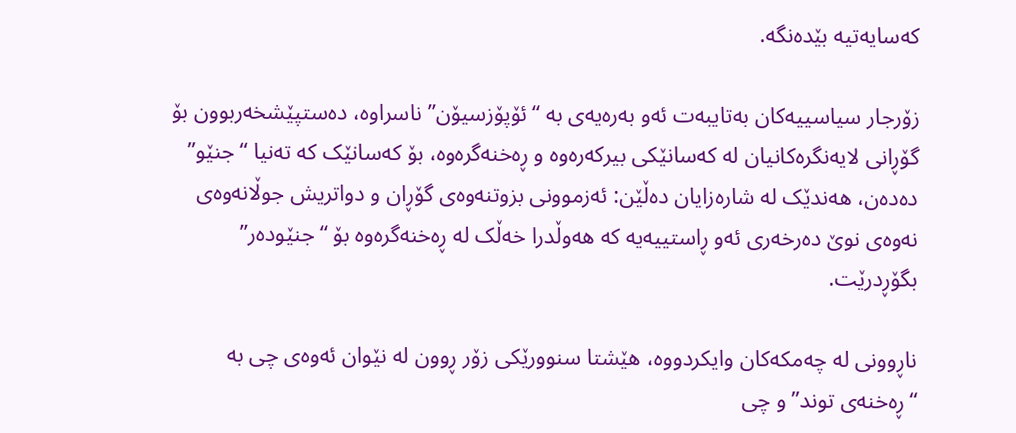کەسایەتیە بێدەنگە.

زۆرجار سیاسییەکان بەتایبەت ئەو بەرەیەی بە “ئۆپۆزسیۆن” ناسراوە، دەستپێشخەربوون بۆ گۆڕانی لایەنگرەکانیان لە کەسانێکی بیرکەرەوە و ڕەخنەگرەوە، بۆ کەسانێک کە تەنیا “جنێو” دەدەن، هەندێک لە شارەزایان دەڵێن: ئەزموونی بزوتنەوەی گۆڕان و دواتریش جوڵانەوەی نەوەی نوێ دەرخەری ئەو ڕاستییەیە کە هەوڵدرا خەڵک لە ڕەخنەگرەوە بۆ “جنێودەر” بگۆڕدرێت.

ناڕوونی لە چەمکەکان وایکردووە، هێشتا سنوورێکی زۆر ڕوون لە نێوان ئەوەی چی بە “ڕەخنەی توند” و چی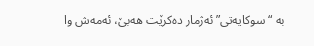بە “سوکایەتی” ئەژمار دەکرێت هەبێ، ئەمەش وا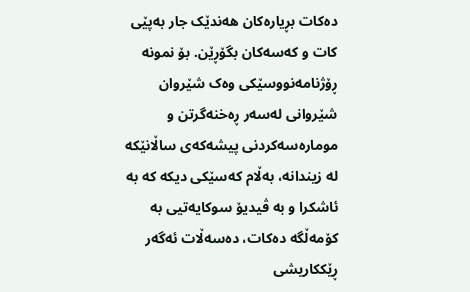دەکات بڕیارەکان هەندێک جار بەپێی کات و کەسەکان بگۆڕێن. بۆ نمونە ڕۆژنامەنووسێکی وەک شێروان شێروانی لەسەر ڕەخنەگرتن و مومارەسەکردنی پیشەکەی ساڵانێکە لە زیندانە، بەڵام کەسێکی دیکە کە بە ئاشکرا و بە ڤیدیۆ سوکایەتیی بە کۆمەڵگە دەکات، دەسەڵات ئەگەر ڕێککاریشی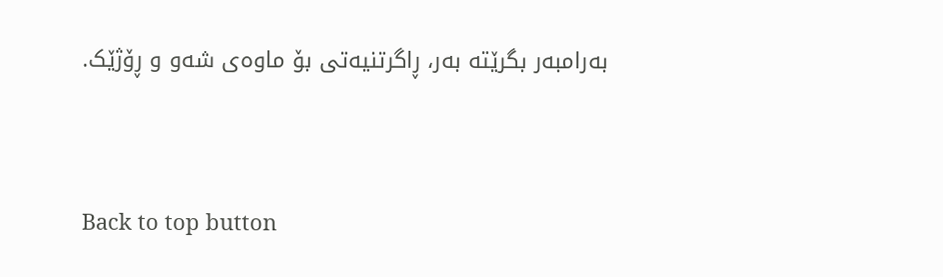بەرامبەر بگرێتە بەر، ڕاگرتنیەتی بۆ ماوەی شەو و ڕۆژێک.



Back to top button